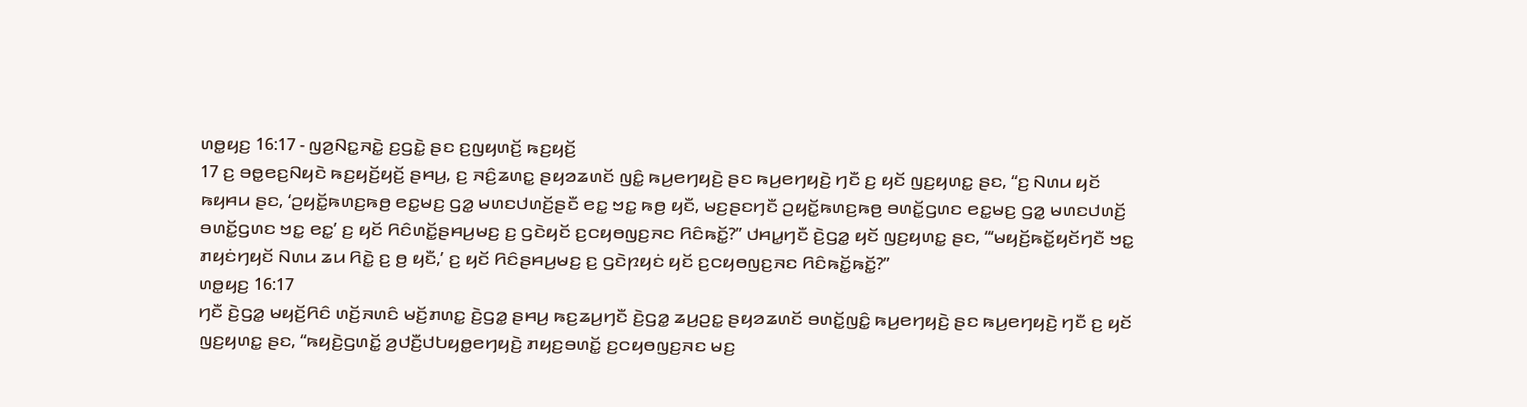ꤛꤥ꤭ꤟꤢ꤬ 16:17 - ꤜꤤ꤬ꤡꤢ꤭ꤏꤢꤧ꤭ ꤢ꤬ꤞꤢꤧ꤭ ꤔꤢ ꤢ꤬ꤜꤟꤛꤢꤩ꤬ ꤒꤢ꤬ꤟꤢꤩ꤬
17 ꤢ꤬ ꤋꤥ꤭ꤕꤢ꤬ꤡꤟꤢꤧ ꤒꤢ꤬ꤟꤢꤩ꤬ꤟꤢꤩ꤬ ꤔꤌꤣ꤬, ꤢ꤬ ꤏꤢꤨ꤬ꤘꤛꤢ꤭ ꤔꤟꤤꤘꤛꤢꤩ ꤜꤢꤨ꤭ ꤒꤣ꤬ꤕꤚꤟꤢꤧ꤬ ꤔꤢ ꤒꤣ꤬ꤕꤚꤟꤢꤧ꤬ ꤚꤢꤪ ꤢ꤬ ꤟꤢꤩ ꤜꤢ꤬ꤟꤛꤢ꤭ ꤔꤢ, “ꤢ꤬ ꤡꤛꤣ ꤟꤢꤩ ꤒꤟꤌꤣ ꤔꤢ, ‘ꤑꤟꤢꤩ꤭ꤒꤛꤢ꤬ꤒꤥ꤬ ꤕꤢ꤭ꤗꤢ꤬ ꤞꤤ꤭ ꤗꤛꤢꤓꤛꤢꤩ꤬ꤔꤢꤪ ꤕꤢ꤭ ꤠꤢ꤭ ꤒꤥ꤬ ꤟꤢꤪ, ꤗꤢ꤬ꤔꤢꤚꤢꤪ ꤑꤟꤢꤩ꤭ꤒꤛꤢ꤬ꤒꤥ꤬ ꤋꤛꤢꤩ꤭ꤞꤛꤢ ꤕꤢ꤭ꤗꤢ꤬ ꤞꤤ꤭ ꤗꤛꤢꤓꤛꤢꤩ꤬ ꤋꤛꤢꤩ꤭ꤞꤛꤢ ꤠꤢ꤭ ꤕꤢ꤭’ ꤢ꤬ ꤟꤢꤩ ꤖꤢꤨꤛꤢꤩ꤭ꤔꤌꤣ꤬ꤗꤢ꤬ ꤢ꤬ ꤞꤢꤧꤟꤢꤩ ꤢ꤬ꤍꤟꤥꤜꤢ꤬ꤏꤢ ꤖꤢꤨꤒꤢꤩ꤭?” ꤓꤌꤣ꤭ꤚꤢꤪ ꤢꤧ꤬ꤞꤤ꤭ ꤟꤢꤩ ꤜꤢ꤬ꤟꤛꤢ꤭ ꤔꤢ, “‘ꤗꤟꤢꤩ꤬ꤒꤢꤩ꤭ꤟꤢꤩꤚꤢꤪ ꤠꤢ꤭ ꤊꤟꤢꤦꤚꤟꤢꤩ ꤡꤛꤣ ꤘꤣ ꤖꤢꤧ꤭ ꤢ꤬ ꤥ꤬ ꤟꤢꤪ,’ ꤢ꤬ ꤟꤢꤩ ꤖꤢꤨꤔꤌꤣ꤬ꤗꤢ꤬ ꤢ꤬ ꤞꤢꤧꤐꤟꤢꤦ ꤟꤢꤩ ꤢ꤬ꤍꤟꤥꤜꤢ꤬ꤏꤢ ꤖꤢꤨꤒꤢꤩ꤭ꤒꤢꤩ꤭?”
ꤛꤥ꤭ꤟꤢ꤬ 16:17
ꤚꤢꤪ ꤢꤧ꤬ꤞꤤ꤭ ꤗꤟꤢꤩ꤬ꤖꤢꤨ ꤛꤢꤩ꤬ꤏꤛꤢꤨ ꤗꤢꤩ꤬ꤊꤛꤢ꤭ ꤢꤧ꤬ꤞꤤ꤭ ꤔꤌꤣ꤬ ꤒꤢ꤬ꤘꤣ꤬ꤚꤢꤪ ꤢꤧ꤬ꤞꤤ꤭ ꤘꤣ꤬ꤑꤢ꤭ ꤔꤟꤤꤘꤛꤢꤩ ꤋꤛꤢꤩ꤭ꤜꤢꤨ꤭ ꤒꤣ꤬ꤕꤚꤟꤢꤧ꤬ ꤔꤢ ꤒꤣ꤬ꤕꤚꤟꤢꤧ꤬ ꤚꤢꤪ ꤢ꤬ ꤟꤢꤩ ꤜꤢ꤬ꤟꤛꤢ꤭ ꤔꤢ, “ꤒꤟꤢꤧ꤬ꤞꤛꤢꤩ꤭ ꤤ꤬ꤓꤢꤪ꤬ꤓꤝꤟꤥ꤭ꤕꤚꤟꤢꤧ꤬ ꤊꤟꤢ꤬ꤋꤛꤢꤩ꤭ ꤢ꤬ꤍꤟꤥꤜꤢ꤬ꤏꤢ ꤗꤢ꤬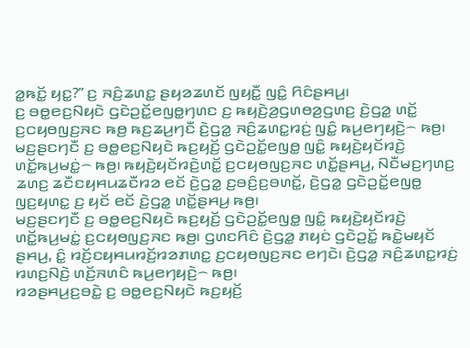ꤤ꤭ꤒꤢꤩ꤭ ꤟꤢ꤭?” ꤢ꤬ ꤏꤢꤨ꤬ꤘꤛꤢ꤭ ꤔꤟꤤꤘꤛꤢꤩ ꤜꤟꤢꤪ꤭ ꤜꤢꤨ꤭ ꤖꤢꤨꤔꤌꤣ꤬꤯
ꤢ꤬ ꤋꤥ꤭ꤕꤢ꤬ꤡꤟꤢꤧ ꤞꤢꤧꤑꤢꤩ꤭ꤕꤜꤥ꤭ꤚꤛꤢ ꤢ꤬ ꤒꤟꤢꤧ꤬ꤤ꤬ꤞꤛꤥꤤ꤬ꤞꤛꤢ꤬ ꤢꤧ꤬ꤞꤤ꤭ ꤛꤢꤩ꤭ ꤢ꤬ꤍꤟꤥꤜꤢ꤬ꤏꤢ ꤒꤥ꤬ ꤒꤢ꤬ꤘꤣ꤬ꤚꤢꤪ ꤢꤧ꤬ꤞꤤ꤭ ꤏꤢꤨ꤬ꤘꤛꤢ꤭ꤙꤢꤦ꤬ ꤜꤢꤨ꤭ ꤒꤣ꤬ꤕꤚꤟꤢꤧ꤬꤮ ꤒꤥ꤬꤯
ꤗꤢ꤬ꤔꤢꤚꤢꤪ ꤢ꤬ ꤋꤥ꤭ꤕꤢ꤬ꤡꤟꤢꤧ ꤒꤢ꤬ꤟꤢꤩ꤬ ꤞꤢꤧꤑꤢꤩ꤭ꤕꤜꤥ꤭ ꤜꤢꤨ꤭ ꤒꤟꤢꤧ꤬ꤟꤢꤩꤙꤢꤧ꤬ ꤛꤢꤩ꤭ꤒꤣ꤬ꤗꤢꤦ꤭꤮ ꤒꤥ꤬꤯ ꤒꤟꤢꤧ꤬ꤟꤢꤩꤙꤢꤧ꤬ꤛꤢꤩ꤭ ꤢ꤬ꤍꤟꤥꤜꤢ꤬ꤏꤢ ꤛꤢꤩ꤭ꤔꤌꤣ꤬, ꤡꤢꤪꤗꤢ꤬ꤚꤛꤢ꤬ ꤘꤛꤢ꤬ ꤘꤢꤪꤢꤟꤌꤣꤘꤢꤪꤙꤤ ꤕꤢꤩ ꤢꤧ꤬ꤞꤤ꤭ ꤢ꤬ꤋꤢꤨ꤬ꤢ꤬ꤋꤛꤢꤩ꤭, ꤢꤧ꤬ꤞꤤ꤭ ꤞꤢꤧꤑꤢꤩ꤭ꤕꤜꤥ꤭ ꤜꤢ꤬ꤟꤛꤢ꤭ ꤢ꤬ ꤟꤢꤩ ꤕꤢꤩ ꤢꤧ꤬ꤞꤤ꤭ ꤛꤢꤩ꤭ꤔꤌꤣ꤬ ꤒꤥ꤬꤯
ꤗꤢ꤬ꤔꤢꤚꤢꤪ ꤢ꤬ ꤋꤥ꤭ꤕꤢ꤬ꤡꤟꤢꤧ ꤒꤢ꤬ꤟꤢꤩ꤬ ꤞꤢꤧꤑꤢꤩ꤭ꤕꤜꤥ꤭ ꤜꤢꤨ꤭ ꤒꤟꤢꤧ꤬ꤟꤢꤩꤙꤢꤧ꤬ ꤛꤢꤩ꤭ꤒꤣ꤬ꤗꤢꤦ꤭ ꤢ꤬ꤍꤟꤥꤜꤢ꤬ꤏꤢ ꤒꤥ꤬꤯ ꤞꤛꤢꤖꤢꤨ ꤢꤧ꤬ꤞꤤ꤭ ꤊꤟꤢꤦ ꤞꤢꤧꤑꤢꤩ꤭ ꤒꤢꤧ꤭ꤗꤟꤢꤩ ꤔꤌꤣ꤬, ꤢꤨ꤭ ꤙꤢꤩ꤬ꤢꤟꤌꤣꤙꤢꤩ꤬ꤙꤤꤊꤛꤢ꤭ ꤢ꤬ꤍꤟꤥꤜꤢ꤬ꤏꤢ ꤕꤚꤢꤧ꤯ ꤢꤧ꤬ꤞꤤ꤭ ꤏꤢꤨ꤬ꤘꤛꤢ꤭ꤙꤢꤦ꤬ ꤙꤛꤢ꤬ꤡꤢꤧ꤬ ꤛꤢꤩ꤬ꤏꤛꤢꤨ ꤒꤣ꤬ꤕꤚꤟꤢꤧ꤬꤮ ꤒꤥ꤬꤯
ꤙꤤꤔꤌꤣ꤬ꤢ꤬ꤋꤢꤧ꤭ ꤢ꤬ ꤋꤥ꤭ꤕꤢ꤬ꤡꤟꤢꤧ ꤒꤢ꤬ꤟꤢꤩ꤬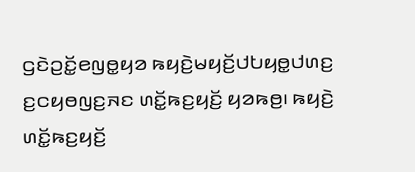ꤞꤢꤧꤑꤢꤩ꤭ꤕꤜꤥ꤭ꤟꤤ ꤒꤟꤢꤧ꤬ꤗꤟꤢꤩ꤬ꤓꤝꤟꤥ꤭ꤓꤛꤢ꤬ ꤢ꤬ꤍꤟꤥꤜꤢ꤬ꤏꤢ ꤛꤢꤩ꤭ꤒꤢ꤬ꤟꤢꤩ꤬ ꤟꤤꤒꤥ꤬꤯ ꤒꤟꤢꤧ꤬ ꤛꤢꤩ꤭ꤒꤢ꤬ꤟꤢꤩ꤬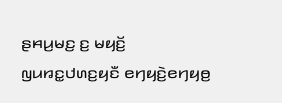ꤔꤌꤣ꤬ꤗꤢ꤬ ꤢ꤬ ꤗꤟꤢꤩ꤬ ꤜꤣꤙꤢ꤭ꤓꤛꤢ꤬ꤟꤢꤪ ꤕꤚꤟꤢꤧ꤬ꤕꤚꤟꤥ꤬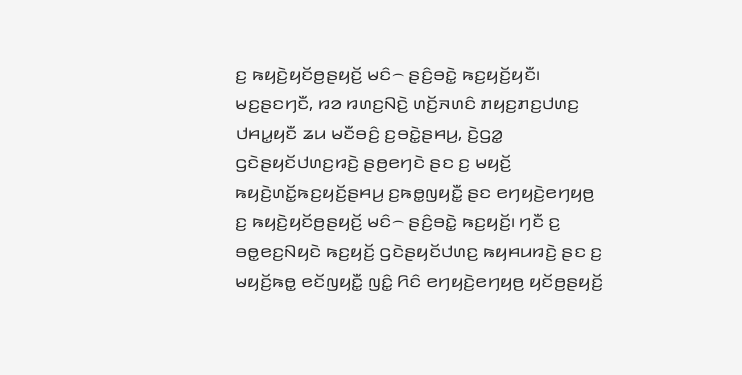ꤢ꤬ ꤒꤟꤢꤧ꤬ꤟꤢꤩꤥ꤬ꤔꤟꤢꤩ꤬ ꤗꤢꤨ꤮ ꤔꤢꤨ꤬ꤋꤢꤧ꤭ ꤒꤢ꤬ꤟꤢꤩ꤬ꤟꤢꤪ꤯ ꤗꤢ꤬ꤔꤢꤚꤢꤪ, ꤙꤤ ꤙꤛꤢ꤬ꤡꤢꤧ꤬ ꤛꤢꤩ꤬ꤏꤛꤢꤨ ꤊꤟꤢ꤬ꤊꤢ꤬ꤓꤛꤢ꤬ ꤓꤌꤣ꤭ꤟꤢꤪ ꤘꤣ ꤗꤢꤪꤋꤢꤨ꤬ ꤢ꤬ꤋꤢꤧ꤭ꤔꤌꤣ꤬, ꤢꤧ꤬ꤞꤤ꤭ ꤞꤢꤧꤔꤟꤢꤩꤓꤛꤢ꤬ꤙꤢꤧ꤬ ꤔꤥ꤬ꤕꤚꤢꤧ ꤔꤢ ꤢ꤬ ꤗꤟꤢꤩ꤬ ꤒꤟꤢꤧ꤬ꤛꤢꤩ꤭ꤒꤢ꤬ꤟꤢꤩ꤬ꤔꤌꤣ꤬ ꤢ꤬ꤒꤥ꤭ꤜꤟꤢꤪ꤭ ꤔꤢ ꤕꤚꤟꤢꤧ꤬ꤕꤚꤟꤥ꤬ ꤢ꤬ ꤒꤟꤢꤧ꤬ꤟꤢꤩꤥ꤬ꤔꤟꤢꤩ꤬ ꤗꤢꤨ꤮ ꤔꤢꤨ꤬ꤋꤢꤧ꤭ ꤒꤢ꤬ꤟꤢꤩ꤬꤯ ꤚꤢꤪ ꤢ꤬ ꤋꤥ꤭ꤕꤢ꤬ꤡꤟꤢꤧ ꤒꤢ꤬ꤟꤢꤩ꤬ ꤞꤢꤧꤔꤟꤢꤩꤓꤛꤢ꤬ ꤒꤟꤌꤣꤙꤢꤧ꤬ ꤔꤢ ꤢ꤬ ꤗꤟꤢꤩ꤬ꤒꤥ꤭ ꤕꤢꤩꤜꤟꤢꤪ꤭ ꤜꤢꤨ꤭ ꤖꤢꤨ ꤕꤚꤟꤢꤧ꤬ꤕꤚꤟꤥ꤬ ꤟꤢꤩꤥ꤬ꤔꤟꤢꤩ꤬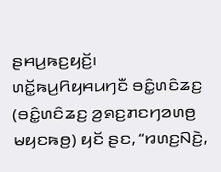ꤔꤌꤣ꤬ꤒꤢ꤬ꤟꤢꤩ꤬꤯
ꤛꤢꤩ꤭ꤒꤣ꤬ꤖꤟꤌꤣꤚꤢꤪ ꤋꤢꤨ꤭ꤛꤢꤨꤘꤢ꤬ (ꤋꤢꤨ꤭ꤛꤢꤨꤘꤢ꤬ ꤤ꤬ꤎꤢ꤬ꤊꤢꤚꤤꤛꤥ꤬ ꤗꤟꤢꤒꤥ꤬) ꤟꤢꤩ ꤔꤢ, “ꤙꤛꤢ꤬ꤡꤢꤧ꤬,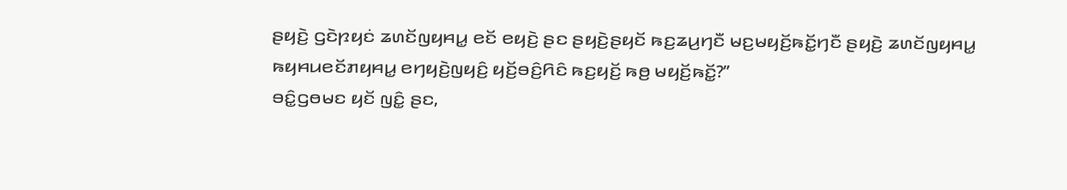ꤔꤟꤢꤧ꤬ ꤞꤢꤧꤐꤟꤢꤦ ꤘꤛꤢꤩꤜꤟꤌꤣ꤭ ꤕꤢꤩ ꤕꤟꤢꤧ꤬ ꤔꤢ ꤔꤟꤢꤧ꤬ꤔꤟꤢꤩ ꤒꤢ꤬ꤘꤣ꤬ꤚꤢꤪ ꤗꤢ꤬ꤗꤟꤢꤩ꤬ꤒꤢꤩ꤭ꤚꤢꤪ ꤔꤟꤢꤧ꤬ ꤘꤛꤢꤩꤜꤟꤌꤣ꤭ ꤒꤟꤌꤣꤕꤢꤩꤊꤟꤌꤣ꤭ ꤕꤚꤟꤢꤧ꤬ꤜꤟꤢꤨ꤬ ꤟꤢꤩ꤬ꤋꤢꤨ꤬ꤖꤢꤨ ꤒꤢ꤬ꤟꤢꤩ꤬ ꤒꤥ꤬ ꤗꤟꤢꤩ꤬ꤒꤢꤩ꤭?”
ꤋꤢꤨ꤭ꤞꤥꤗꤢ ꤟꤢꤩ ꤜꤢꤨ꤭ ꤔꤢ,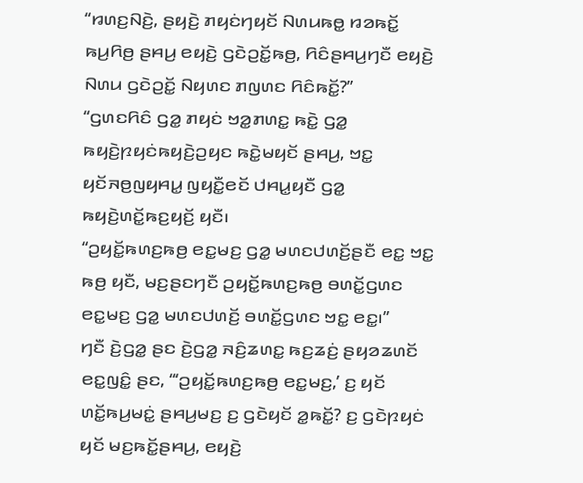“ꤙꤛꤢ꤬ꤡꤢꤧ꤬, ꤔꤟꤢꤧ꤬ ꤊꤟꤢꤦꤚꤟꤢꤩ ꤡꤛꤣꤒꤥ꤭ ꤙꤤꤒꤢꤩ꤭ ꤒꤣ꤬ꤖꤥ꤬ ꤔꤌꤣ꤬ ꤕꤟꤢꤧ꤬ ꤞꤢꤧꤑꤢꤩ꤭ꤒꤥ꤬, ꤖꤢꤨꤔꤌꤣ꤬ꤚꤢꤪ ꤕꤟꤢꤧ꤬ ꤡꤛꤣ ꤞꤢꤧꤑꤢꤩ꤭ ꤡꤟꤛꤢ ꤊꤜꤛꤢ ꤖꤢꤨꤒꤢꤩ꤭?”
“ꤞꤛꤢꤖꤢꤨ ꤞꤤ꤭ ꤊꤟꤢꤦ ꤠꤤ꤭ꤊꤛꤢ꤭ ꤒꤢꤧ꤭ ꤞꤤ꤭ ꤒꤟꤢꤧ꤬ꤐꤟꤢꤦꤒꤟꤢꤧ꤬ꤑꤟꤢ ꤒꤢꤧ꤭ꤗꤟꤢꤩ ꤔꤌꤣ꤬, ꤠꤢ꤭ ꤟꤢꤩꤏꤥ꤬ꤜꤟꤌꤣ꤭ ꤜꤟꤢꤪ꤭ꤕꤢꤩ ꤓꤌꤣ꤭ꤟꤢꤪ ꤞꤤ꤭ ꤒꤟꤢꤧ꤬ꤛꤢꤩ꤭ꤒꤢ꤬ꤟꤢꤩ꤬ ꤟꤢꤪ꤯
“ꤑꤟꤢꤩ꤭ꤒꤛꤢ꤬ꤒꤥ꤬ ꤕꤢ꤭ꤗꤢ꤬ ꤞꤤ꤭ ꤗꤛꤢꤓꤛꤢꤩ꤬ꤔꤢꤪ ꤕꤢ꤭ ꤠꤢ꤭ ꤒꤥ꤬ ꤟꤢꤪ, ꤗꤢ꤬ꤔꤢꤚꤢꤪ ꤑꤟꤢꤩ꤭ꤒꤛꤢ꤬ꤒꤥ꤬ ꤋꤛꤢꤩ꤭ꤞꤛꤢ ꤕꤢ꤭ꤗꤢ꤬ ꤞꤤ꤭ ꤗꤛꤢꤓꤛꤢꤩ꤬ ꤋꤛꤢꤩ꤭ꤞꤛꤢ ꤠꤢ꤭ ꤕꤢ꤭꤯”
ꤚꤢꤪ ꤢꤧ꤬ꤞꤤ꤭ ꤔꤢ ꤢꤧ꤬ꤞꤤ꤭ ꤏꤢꤨ꤬ꤘꤛꤢ꤭ ꤒꤢ꤬ꤘꤢꤦ꤬ ꤔꤟꤤꤘꤛꤢꤩ ꤕꤢ꤭ꤜꤢꤨ꤭ ꤔꤢ, “‘ꤑꤟꤢꤩ꤭ꤒꤛꤢ꤬ꤒꤥ꤬ ꤕꤢ꤭ꤗꤢ꤬,’ ꤢ꤬ ꤟꤢꤩ ꤛꤢꤩ꤭ꤒꤣ꤬ꤗꤢꤦ꤭ ꤔꤌꤣ꤬ꤗꤢ꤬ ꤢ꤬ ꤞꤢꤧꤟꤢꤩ ꤤ꤭ꤒꤢꤩ꤭? ꤢ꤬ ꤞꤢꤧꤐꤟꤢꤦ ꤟꤢꤩ ꤗꤢ꤬ꤒꤢꤩ꤭ꤔꤌꤣ꤬, ꤕꤟꤢꤧ꤬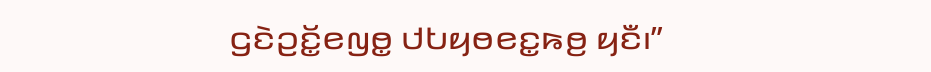ꤞꤢꤧꤑꤢꤩ꤭ꤕꤜꤥ꤭ ꤓꤝꤟꤥꤕꤢ꤭ꤒꤥ꤬ ꤟꤢꤪ꤯”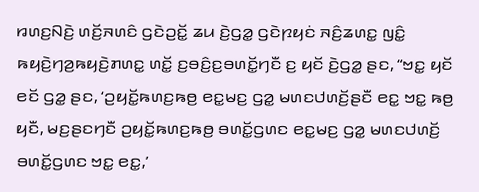ꤙꤛꤢ꤬ꤡꤢꤧ꤬ ꤛꤢꤩ꤬ꤏꤛꤢꤨ ꤞꤢꤧꤑꤢꤩ꤭ ꤘꤣ ꤢꤧ꤬ꤞꤤ꤭ ꤞꤢꤧꤐꤟꤢꤦ ꤏꤢꤨ꤬ꤘꤛꤢ꤭ ꤜꤢꤨ꤭ ꤒꤟꤢꤧ꤬ꤚꤤ꤬ꤒꤟꤢꤧ꤬ꤊꤛꤢ꤭ ꤛꤢꤩ꤭ ꤢ꤬ꤋꤢꤨ꤬ꤢ꤬ꤋꤛꤢꤩ꤭ꤚꤢꤪ ꤢ꤬ ꤟꤢꤩ ꤢꤧ꤬ꤞꤤ꤭ ꤔꤢ, “ꤠꤢ꤭ ꤟꤢꤩ ꤕꤢꤩ ꤞꤤ꤭ ꤔꤢ, ‘ꤑꤟꤢꤩ꤭ꤒꤛꤢ꤬ꤒꤥ꤬ ꤕꤢ꤭ꤗꤢ꤬ ꤞꤤ꤭ ꤗꤛꤢꤓꤛꤢꤩ꤬ꤔꤢꤪ ꤕꤢ꤭ ꤠꤢ꤭ ꤒꤥ꤬ ꤟꤢꤪ, ꤗꤢ꤬ꤔꤢꤚꤢꤪ ꤑꤟꤢꤩ꤭ꤒꤛꤢ꤬ꤒꤥ꤬ ꤋꤛꤢꤩ꤭ꤞꤛꤢ ꤕꤢ꤭ꤗꤢ꤬ ꤞꤤ꤭ ꤗꤛꤢꤓꤛꤢꤩ꤬ ꤋꤛꤢꤩ꤭ꤞꤛꤢ ꤠꤢ꤭ ꤕꤢ꤭,’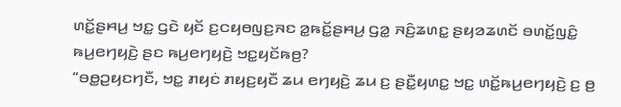ꤛꤢꤩ꤭ꤔꤌꤣ꤬ ꤠꤢ꤭ ꤞꤢꤧ ꤟꤢꤩ ꤢ꤬ꤍꤟꤥꤜꤢ꤬ꤏꤢ ꤤ꤭ꤒꤢꤩ꤭ꤔꤌꤣ꤬ ꤞꤤ꤭ ꤏꤢꤨ꤬ꤘꤛꤢ꤭ ꤔꤟꤤꤘꤛꤢꤩ ꤋꤛꤢꤩ꤭ꤜꤢꤨ꤭ ꤒꤣ꤬ꤕꤚꤟꤢꤧ꤬ ꤔꤢ ꤒꤣ꤬ꤕꤚꤟꤢꤧ꤬ ꤠꤢ꤭ꤟꤢꤩꤒꤥ꤬?
“ꤋꤥ꤭ꤑꤟꤢꤚꤢꤪ, ꤠꤢ꤭ ꤊꤟꤢꤦ ꤊꤟꤢ꤬ꤟꤢꤪ ꤘꤣ ꤕꤚꤟꤢꤧ꤬ ꤘꤣ ꤢ꤬ ꤔꤢꤪ꤭ꤟꤛꤢ꤭ ꤠꤢ꤭ ꤛꤢꤩ꤭ꤒꤣ꤬ꤕꤚꤟꤢꤧ꤬ ꤢ꤬ ꤥ꤬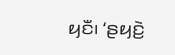ꤟꤢꤪ꤯ ‘ꤔꤟꤢꤧ꤬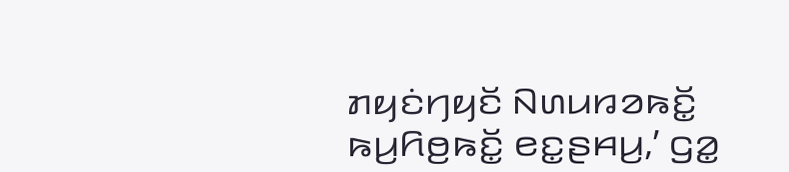ꤊꤟꤢꤦꤚꤟꤢꤩ ꤡꤛꤣꤙꤤꤒꤢꤩ꤭ ꤒꤣ꤬ꤖꤥ꤬ꤒꤢꤩ꤭ ꤕꤢ꤭ꤔꤌꤣ꤬,’ ꤞꤤ꤭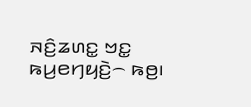ꤏꤢꤨ꤬ꤘꤛꤢ꤭ ꤠꤢ꤭ ꤒꤣ꤬ꤕꤚꤟꤢꤧ꤬꤮ ꤒꤥ꤬꤯